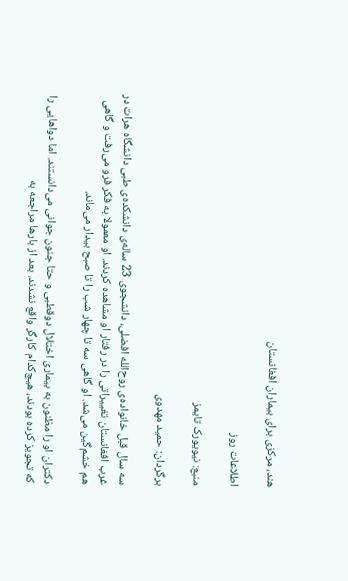هند، مرکزی برای بیماران افغانستان

اطلاعات روز

منبع: نیویورک تایمز

برگردان: حمید مهدوی

سه سال قبل‌ خانواده‌ی روح‌الله افضلی، دانشجوی 23 ساله‌ی دانشکده‌ی طبی دانشگاه هرات در غرب افغانستان تغییراتی را در رفتار او مشاهده کردند. او معمولا به فکر فرو می‌رفت و گاهی هم خشم‌گین می‌شد. او گاهی سه تا چهار شب را تا صبح بیدار می‌ماند.

دکتران او را مظنون به بیماری اختلال دوقطبی و حتا جنون جوانی می‌دانستند. اما دواهایی را که تجویز کرده بودند، هیچ‌کدام کارگر واقع نشدند. بعد از بارها مراجعه به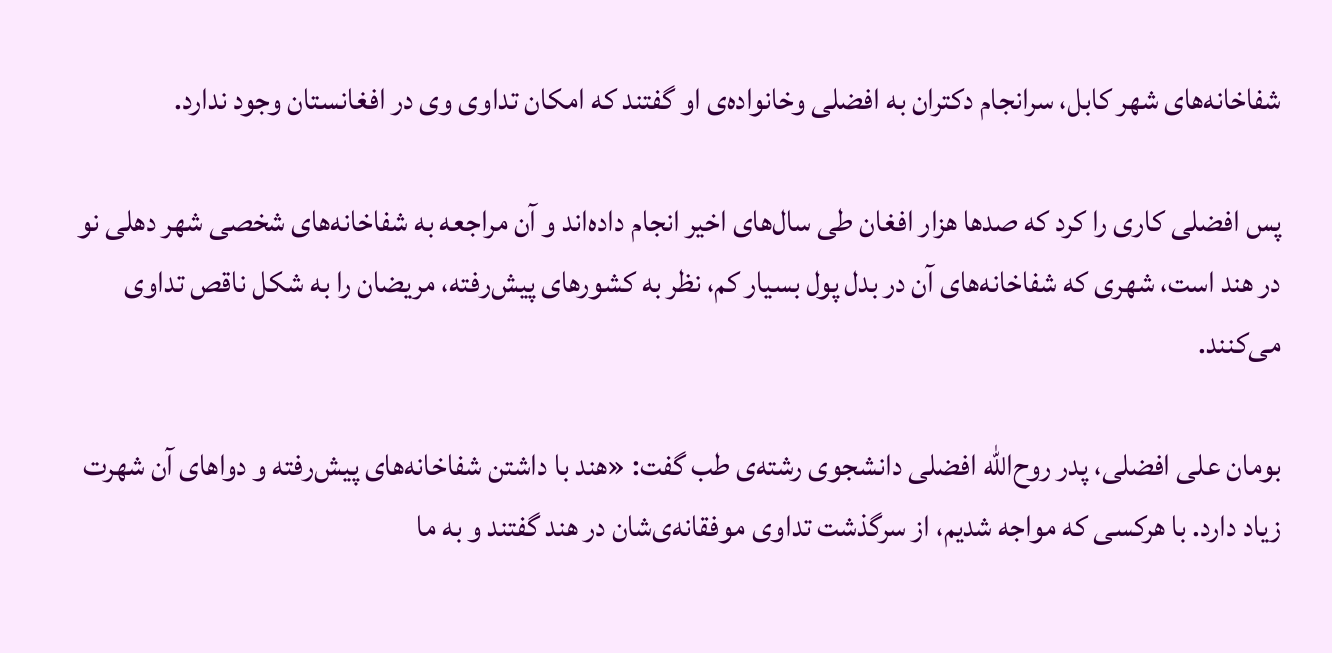شفاخانه‌های شهر کابل، سرانجام د‌کتران به افضلی وخانواده‌ی او گفتند که امکان تداوی وی در افغانستان وجود ندارد.

پس افضلی کاری را کرد که صدها هزار افغان طی سال‌های اخیر انجام داده‌اند و آن مراجعه به شفاخانه‌های شخصی شهر دهلی نو در هند است، شهری که شفاخانه‌های آن در بدل پول بسیار کم، نظر به کشورهای پیش‌رفته، مریضان را به شکل ناقص تداوی می‌کنند.

بومان علی افضلی، پدر روح‌الله افضلی دانشجوی رشته‌ی طب گفت: «هند با داشتن شفاخانه‌های پیش‌رفته و دوا‌‌های آن شهرت زیاد دارد. با هرکسی که مواجه شدیم، از سرگذشت تداوی موفقانه‌ی‌شان در هند گفتند و به ما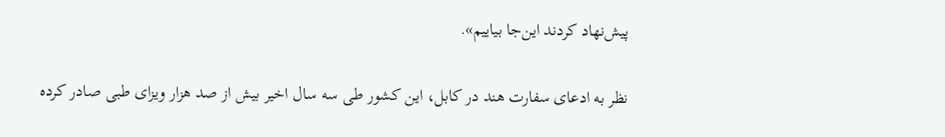پیش‌نهاد کردند این‌جا بیاییم».

نظر به ادعای سفارت هند در کابل، این کشور طی سه سال اخیر بیش از صد هزار ویزای طبی صادر کرده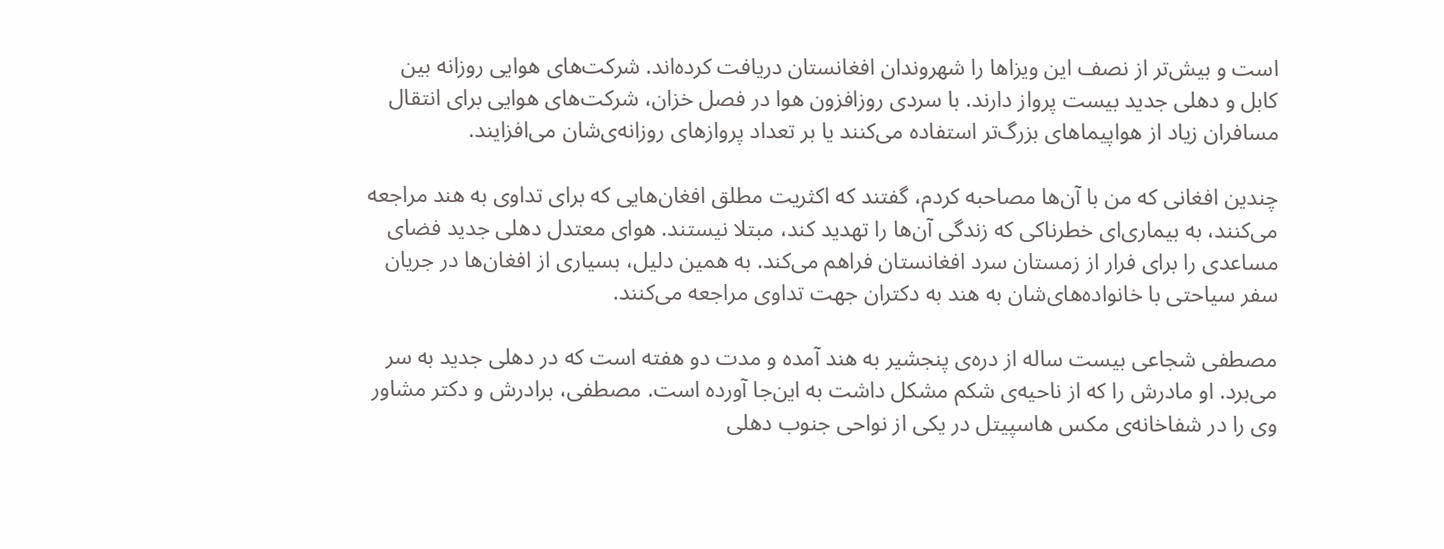است و بیش‌تر از نصف این ویزاها را شهروندان افغانستان دریافت کرده‌اند. شرکت‌های هوایی روزانه بین کابل و دهلی جدید بیست پرواز دارند. با سردی روز‌افزون هوا در فصل خزان، شرکت‌های هوایی برای انتقال مسافران زیاد از هواپیماهای بزرگ‌تر استفاده می‌کنند ‌یا بر تعداد پروازهای روزانه‌ی‌شان می‌افزایند.

چندین افغانی که من با آن‌ها مصاحبه کردم، گفتند که اکثریت مطلق افغان‌هایی که برای تداوی به هند مراجعه می‌کنند‌، به بیماری‌ای خطرناکی که زندگی آن‌ها را تهدید کند، مبتلا نیستند. هوای معتدل دهلی جدید فضای مساعدی را برای فرار از زمستان سرد افغانستان فراهم می‌کند. به همین دلیل، بسیاری از افغان‌ها در جریان سفر سیاحتی با خانواده‌های‌شان به هند به د‌کتران جهت تداوی مراجعه می‌کنند.

مصطفی شجاعی بیست ساله از دره‌ی پنجشیر به هند آمده و مدت دو هفته است که در دهلی جدید به سر می‌برد. او مادرش را که از ناحیه‌ی شکم مشکل داشت به این‌جا آورده است. مصطفی، برادرش و د‌کتر مشاور وی را در شفاخانه‌ی مکس ‌هاسپیتل در یکی از نواحی جنوب دهلی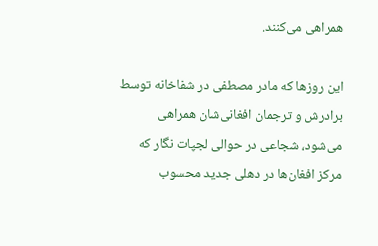همراهی می‌کنند.

این روزها که مادر مصطفی در شفاخانه توسط برادرش و ترجمان افغانی‌‌شان همراهی می‌شود، شجاعی در حوالی لجپات نگار که مرکز افغان‌ها در دهلی جدید محسوب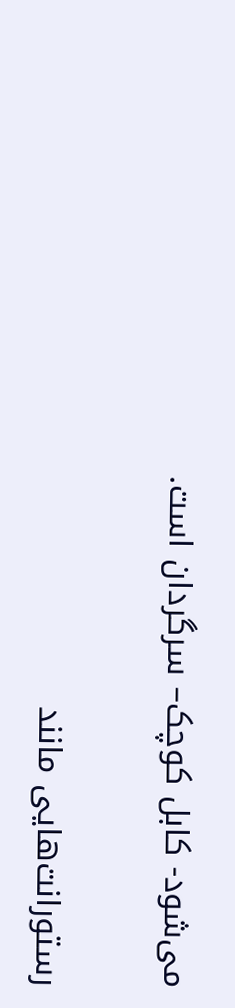می‌شود‌- کابل کوچک‌– سرگردان است.

رستورانت‌هایی مانند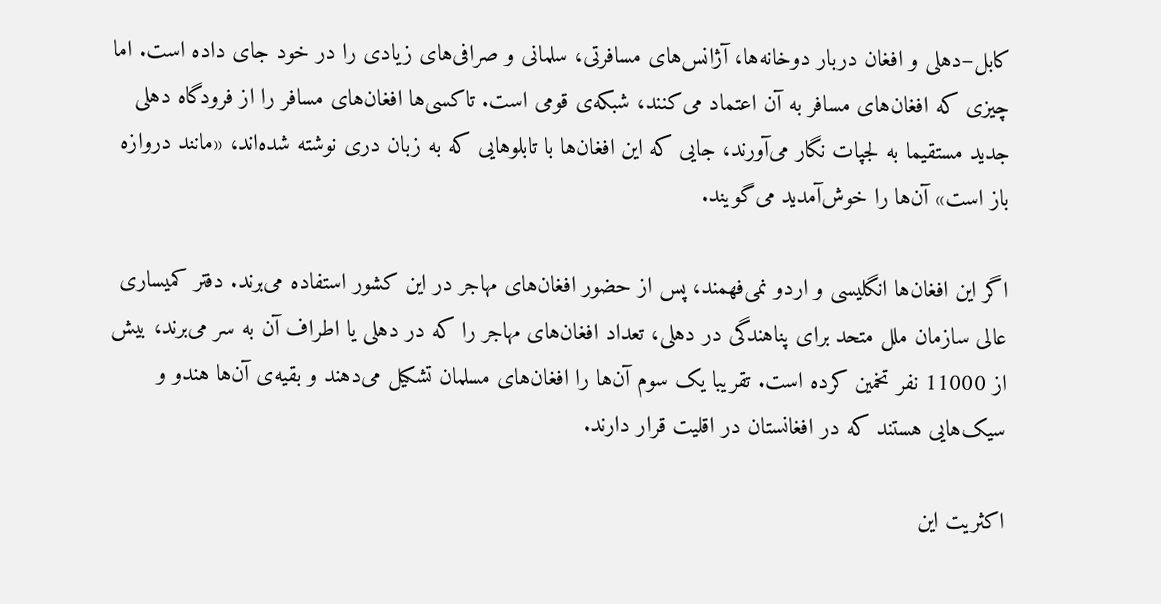کابل‌–دهلی و افغان دربار دوخانه‌ها، آژانس‌های مسافرتی، سلمانی و صرافی‌های زیادی را در خود جای داده است. اما چیزی که افغان‌های مسافر به آن اعتماد می‌کنند، شبکه‌ی قومی است. تاکسی‌ها افغان‌های مسافر را از فرودگاه دهلی جدید مستقیما به لجپات نگار می‌آ‌ورند، جایی که این افغان‌ها با تابلوهایی که به زبان دری نوشته شده‌اند، «مانند دروازه باز است» آن‌ها را خوش‌آمدید می‌گویند.

اگر این افغان‌ها انگلیسی و اردو نمی‌فهمند، پس از حضور افغان‌های مهاجر در این کشور استفاده می‌برند. دفتر کمیساری عالی سازمان ملل متحد برای پناهندگی در دهلی، تعداد افغان‌های مهاجر را که در دهلی ‌یا اطراف آن به سر می‌برند‌، بیش از 11000 نفر تخمین کرده است. تقریبا یک سوم آن‌ها را افغان‌های مسلمان تشکیل می‌دهند و بقیه‌ی آن‌ها هندو و سیک‌هایی هستند که در افغانستان در اقلیت قرار دارند.

اکثریت این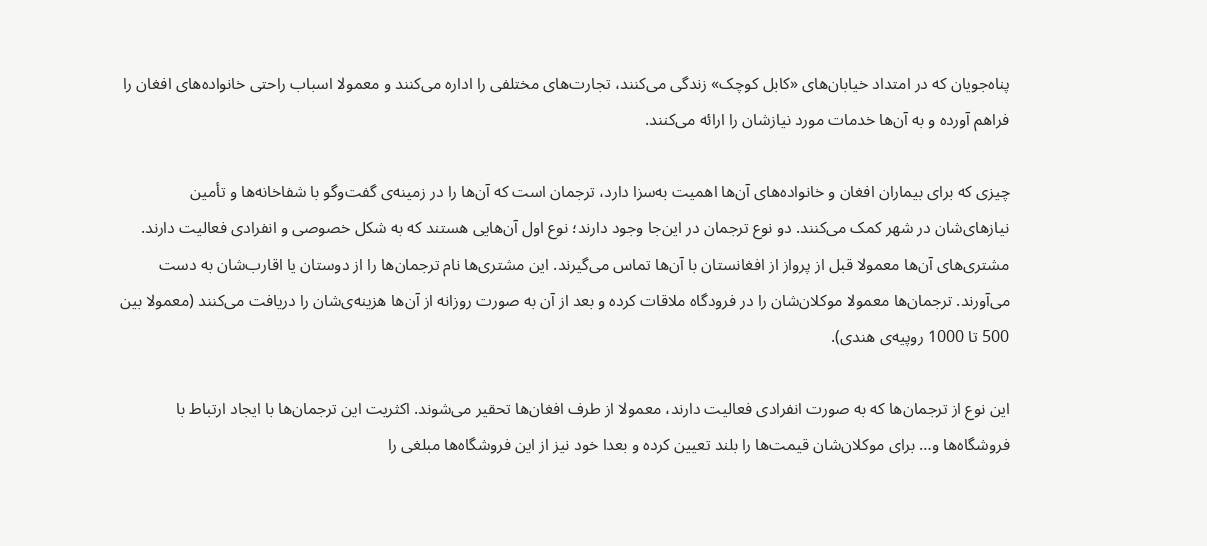پناه‌جویان که در امتداد خیابان‌های «کابل کوچک» زندگی می‌کنند، تجارت‌های مختلفی را اداره می‌کنند و معمولا اسباب راحتی خانواده‌های افغان را فراهم آورده و به آن‌ها خدمات مورد نیاز‌شان را ارائه می‌کنند.

چیزی که برای بیماران افغان و خانواده‌های آن‌ها اهمیت به‌سزا دارد، ترجمان است که آن‌ها را در زمینه‌ی گفت‌وگو با شفاخانه‌ها و تأمین نیازهای‌شان در شهر کمک می‌کنند. دو نوع ترجمان در این‌جا وجود دارند؛ نوع اول آن‌هایی هستند که به شکل خصوصی و انفرادی فعالیت دارند. مشتری‌های آن‌ها معمولا قبل از پرواز از افغانستان با آن‌ها تماس می‌گیرند. این مشتری‌ها نام ترجمان‌ها را از دوستان ‌یا اقارب‌شان به دست می‌آورند. ترجمان‌ها معمولا موکلان‌شان را در فرودگاه ملاقات کرده و بعد از آن به صورت روزانه از آن‌ها هزینه‌ی‌شان را دریافت می‌کنند (معمولا بین 500 تا‌ 1000 روپیه‌ی هندی).

این نوع از ترجمان‌ها که به صورت انفرادی فعالیت دارند، معمولا از طرف افغان‌ها تحقیر می‌شوند. اکثریت این ترجمان‌ها با ایجاد ارتباط با فروشگاه‌ها و… برای موکلان‌شان قیمت‌ها را بلند تعیین کرده و بعدا خود نیز از این فروشگاه‌ها مبلغی را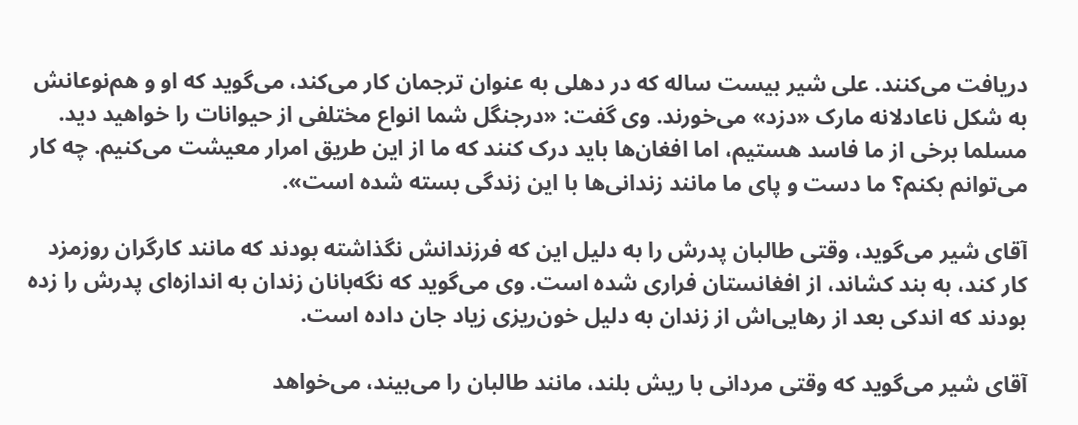دریافت می‌کنند. علی شیر بیست ساله که‌ در دهلی به عنوان ترجمان کار می‌کند، می‌گوید که او و هم‌نوعانش به شکل ناعادلانه مارک «دزد» می‌خورند. وی گفت: «درجنگل شما انواع مختلفی از حیوانات را خواهید دید. مسلما برخی از ما فاسد هستیم، اما افغان‌ها باید درک کنند که ما از این طریق امرار معیشت می‌کنیم. چه کار می‌توانم بکنم؟ ما دست و پای ما مانند زندانی‌ها با این زندگی بسته شده است».

آقای شیر می‌گوید، وقتی طالبان پدرش را به دلیل این که فرزندانش نگذاشته بودند که مانند کارگران روزمزد کار کند، به بند کشاند، از افغانستان فراری شده است. وی می‌گوید که نگه‌بانان زندان به اندازه‌‌ای پدرش را زده بودند که اندکی بعد از رهایی‌اش از زندان به دلیل خون‌ریزی زیاد جان داده است.

آقای شیر می‌گوید که وقتی مردانی با ریش بلند، مانند طالبان را می‌بیند، می‌خواهد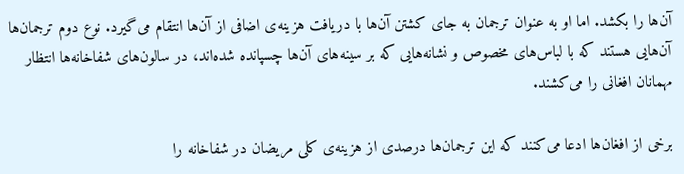آن‌ها را بکشد. اما او به عنوان ترجمان به جای کشتن آن‌ها با دریافت هزینه‌ی اضافی از آن‌ها انتقام می‌گیرد. نوع دوم ترجمان‌ها آن‌هایی هستند که با لباس‌های مخصوص و نشانه‌هایی که بر سینه‌های آن‌ها چسپانده شده‌اند، در سالون‌های شفاخانه‌ها انتظار مهمانان افغانی را می‌کشند.

برخی از افغان‌ها ادعا می‌کنند که این ترجمان‌ها درصدی از هزینه‌ی کلی مریضان در شفاخانه را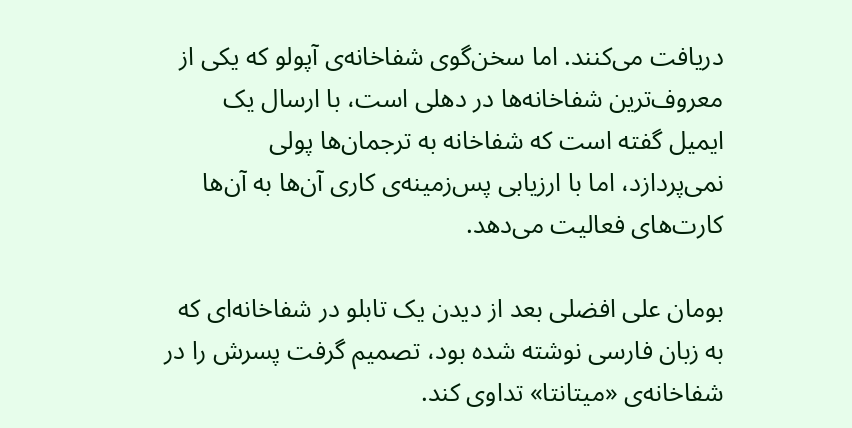دریافت می‌کنند. اما سخن‌گوی شفاخانه‌ی آپولو که یکی از معروف‌ترین شفاخانه‌ها در دهلی است، با ارسال یک ایمیل گفته است که شفاخانه به ترجمان‌ها پولی نمی‌پردازد، اما با ارزیابی پس‌زمینه‌ی کاری آن‌ها به آن‌ها کارت‌های فعالیت می‌دهد.

بومان علی افضلی بعد از دیدن یک تابلو در شفاخانه‌ای که به زبان فارسی نوشته شده بود، تصمیم گرفت ‌پسرش را در شفاخانه‌ی «میتانتا» تداوی کند.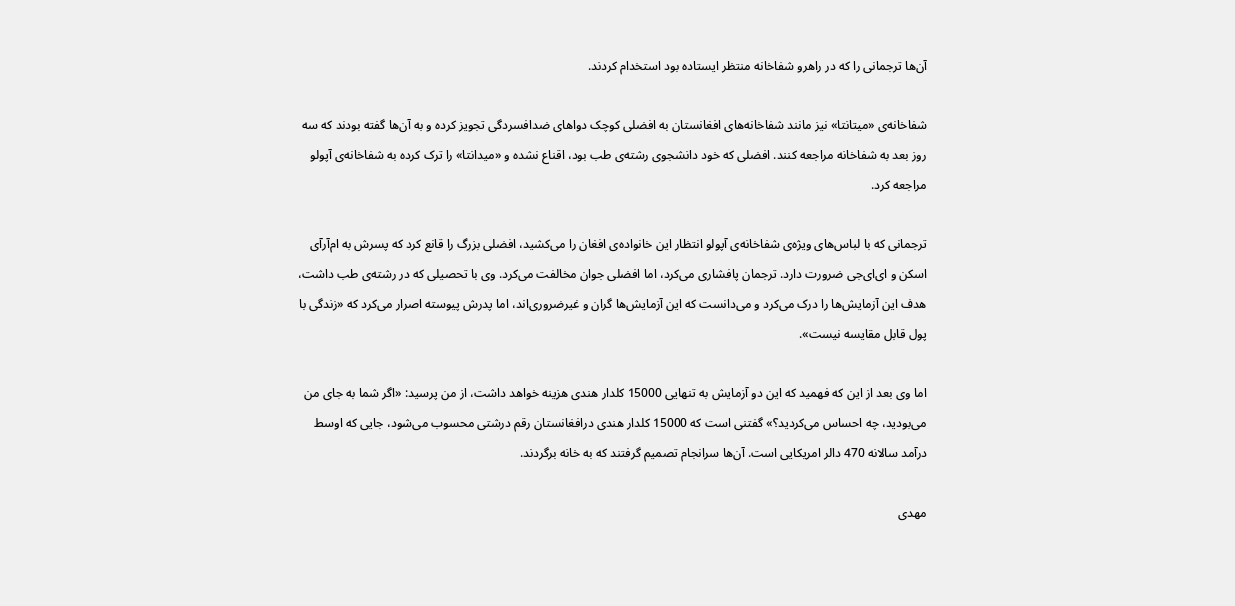آن‌ها ترجمانی را که در راهرو شفاخانه منتظر ایستاده بود‌ ‌استخدام کردند.

شفاخانه‌ی «میتانتا» نیز مانند شفاخانه‌های افغانستان به افضلی کوچک دواهای ضد‌افسردگی تجویز کرده و به آن‌ها گفته بودند که سه روز بعد به شفاخانه مراجعه کنند. افضلی که خود دانشجوی رشته‌ی طب بود، ‌اقناع نشده و «میدانتا» را ترک کرده به شفاخانه‌ی آپولو مراجعه کرد.

ترجمانی که با لباس‌های ویژه‌‌ی شفاخانه‌ی آپولو انتظار این خانواده‌ی افغان را می‌کشید، افضلی بزرگ را قانع کرد که پسرش به ام‌آر‌آی اسکن و ای‌ای‌جی ضرورت دارد. ترجمان پا‌فشاری می‌کرد، اما افضلی جوان مخالفت می‌کرد. وی با تحصیلی که در رشته‌ی طب داشت، هدف این آزمایش‌ها را درک می‌کرد و می‌دانست که این آزمایش‌ها گران و غیر‌ضروری‌اند، اما پدرش پیوسته اصرار می‌کرد که «زندگی با پول قابل مقایسه نیست».

اما وی بعد از این که فهمید که این دو آزمایش به تنهایی 15000 کلدار هندی هزینه خواهد داشت، از من پرسید: «اگر شما به جای من می‌بودید، چه احساس می‌کردید؟» گفتنی است که 15000 کلدار هندی درافغانستان رقم درشتی محسوب می‌شود، جایی که اوسط درآمد سالانه 470 دالر امریکایی است. آن‌ها سرانجام تصمیم گرفتند که به خانه برگردند.

مهدی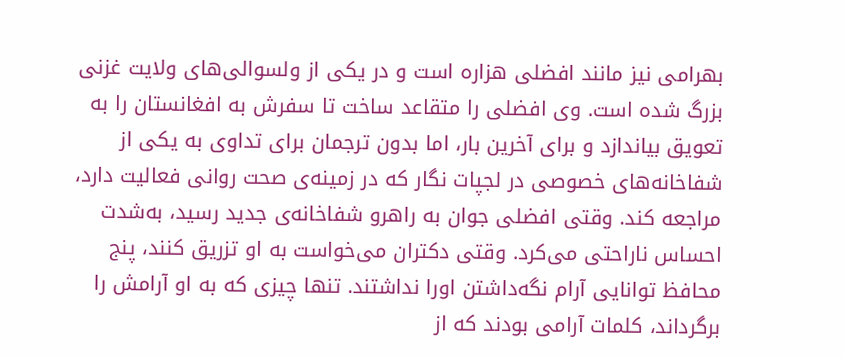بهرامی نیز مانند افضلی هزاره است و در یکی از ولسوالی‌های ولایت غزنی بزرگ شده است. وی افضلی را متقاعد ساخت تا سفرش به افغانستان را به تعویق بیاندازد و برای آخرین بار، اما بدون ترجمان برای تداوی به یکی از شفاخانه‌های خصوصی در لجپات نگار که در زمینه‌ی صحت روانی فعالیت دارد، مراجعه کند. وقتی افضلی جوان به راهرو شفاخانه‌ی جدید رسید، به‌شدت احساس ناراحتی می‌کرد. وقتی د‌کتران می‌خواست به او تزریق کنند، پنج محافظ توانایی آرام نگه‌داشتن اورا نداشتند. تنها‌ چیزی که به او آرامش را برگرداند، کلمات آرامی بودند که از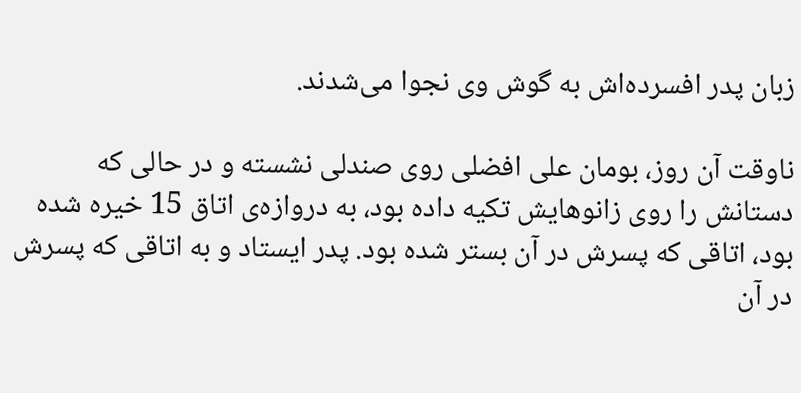زبان پدر افسرده‌‌اش به گوش وی نجوا می‌شدند.

ناوقت آن روز، بومان علی افضلی روی صندلی نشسته و در حالی که دستانش را روی زانوهایش تکیه داده بود، به دروازه‌ی اتاق 15 خیره شده بود، اتاقی که پسرش در آن بستر شده بود. پدر ایستاد و به اتاقی که پسرش در آن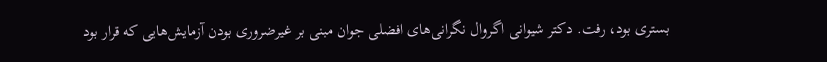بستری بود، رفت. د‌کتر شیوانی اگروال نگرانی‌های افضلی جوان مبنی بر غیر‌ضروری بودن آزمایش‌هایی که قرار بود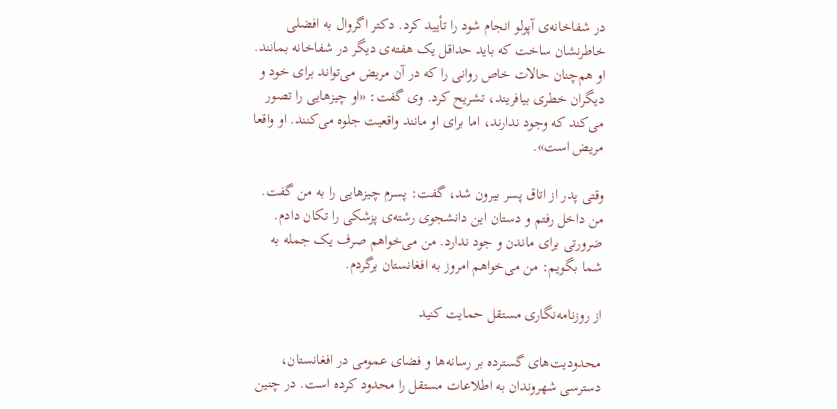در شفاخانه‌ی آپولو انجام شود را‌ تأیید کرد. د‌کتر اگروال به افضلی خاطرنشان ساخت که باید حداقل یک هفته‌ی دیگر در شفاخانه بمانند. او هم‌چنان حالات خاص روانی را که در آن مریض می‌تواند برای خود و دیگران خطری بیافریند، تشریح کرد. وی گفت: «او چیزهایی را تصور می‌کند که وجود ندارند، اما برای او مانند واقعیت جلوه می‌کنند. او واقعا مریض است».

وقتی پدر از اتاق پسر بیرون شد، گفت: پسرم چیزهایی را به من گفت. من داخل رفتم و دستان این دانشجوی رشته‌ی پزشکی را تکان دادم. ضرورتی برای ماندن و جود ندارد. من می‌خواهم صرف یک جمله به شما بگویم: من می‌خواهم امروز به افغانستان برگردم.

از روزنامه‌نگاری مستقل حمایت کنید

محدودیت‌های گسترده بر رسانه‌ها و فضای عمومی در افغانستان، دسترسی شهروندان به اطلاعات مستقل را محدود کرده است. در چنین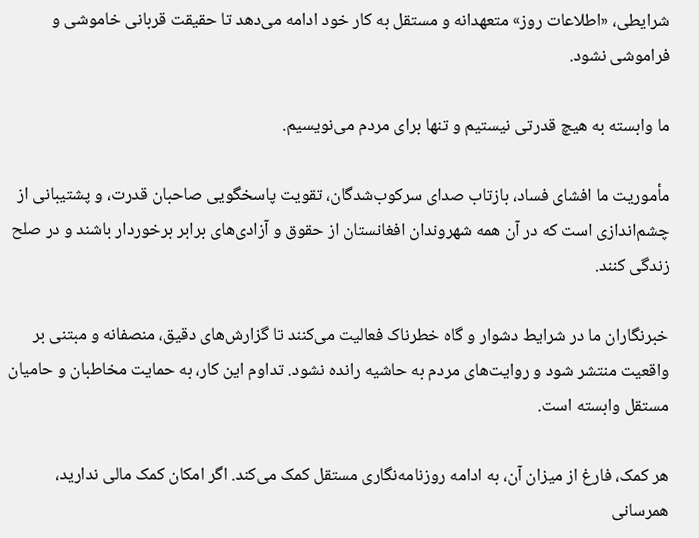شرایطی، «اطلاعات روز» متعهدانه و مستقل به کار خود ادامه می‌دهد تا حقیقت قربانی خاموشی و فراموشی نشود.

ما وابسته به هیچ قدرتی نیستیم و تنها برای مردم می‌نویسیم.

مأموریت ما افشای فساد، بازتاب صدای سرکوب‌شدگان، تقویت پاسخگویی صاحبان قدرت، و پشتیبانی از چشم‌اندازی است که در آن همه شهروندان افغانستان از حقوق و آزادی‌های برابر برخوردار باشند و در صلح زندگی کنند.

خبرنگاران ما در شرایط دشوار و گاه خطرناک فعالیت می‌کنند تا گزارش‌های دقیق، منصفانه و مبتنی بر واقعیت منتشر شود و روایت‌های مردم به حاشیه رانده نشود. تداوم این کار، به حمایت مخاطبان و حامیان مستقل وابسته است.

هر کمک، فارغ از میزان آن، به ادامه روزنامه‌نگاری مستقل کمک می‌کند. اگر امکان کمک مالی ندارید، همرسانی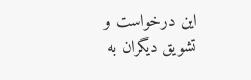این درخواست و تشویق دیگران به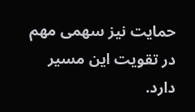حمایت نیز سهمی مهم در تقویت این مسیر دارد.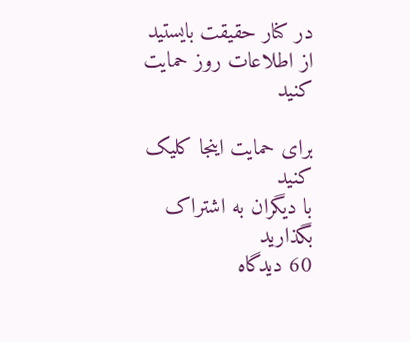در کنار حقیقت بایستید
از اطلاعات روز حمایت کنید

برای حمایت اینجا کلیک کنید
با دیگران به‌‌ اشتراک بگذارید
60 دیدگاه